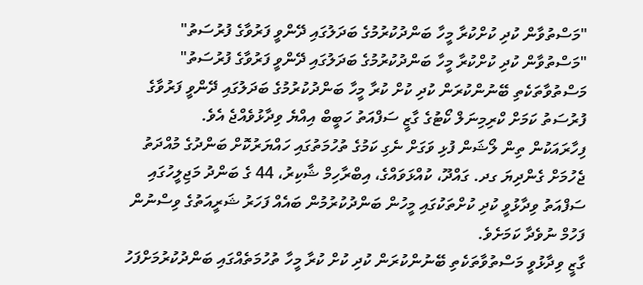"މަސްތުވާން ކުދި ކުށްކުރާ މީހާ ބަންދުކުރުމުގެ ބަދަލުގައި ދޭންވީ ފަރުވާގެ ފުރުސަތު" "މަސްތުވާން ކުދި ކުށްކުރާ މީހާ ބަންދުކުރުމުގެ ބަދަލުގައި ދޭންވީ ފަރުވާގެ ފުރުސަތު"
މަސްތުވާތަކެތި ބޭނުންކުރަން ކުދި ކުށް ކުރާ މީހާ ބަންދުކުރުމުގެ ބަދަލުގައި ދޭންވީ ފަރުވާގެ ފުރުސަތު ކަމަށް ކްރިމިނަލް ކޯޓުގެ ގާޒީ ސަފްއަތު ހަބީބް އިއްޔެ ވިދާޅުވެއްޖެ އެވެ.
ފިހާރައަކުން ތިން ލޯޝަން ފުޅި ވަގަށް ނެގި ކަމުގެ ތުހުމަތުގައި ހައްޔަރުކޮށް ބަންދުގެ މުއްދަތު ޖެހުމަށް ގެންދިޔަ ގދ. ގައްދޫ، ކުއްޅަވައްގެ، އިބްރާހިމް ޝާކިރު، 44 ގެ ބަންދު މަޖިލީހުގައި ސަފްއަތު ވިދާޅުވީ ކުދި ކުށްތަކުގައި މީހުން ބަންދުކުރުމުން ބައެއް ފަހަރު ޝަރީއަތުގެ ވިސްނުން ފަހުމް ނުވެދާ ކަމަށެވެ.
ގާޒީ ވިދާޅުވީ މަސްތުވާތަކެތި ބޭނުންކުރަން ކުދި ކުށް ކުރާ މީހާ ތުހުމަތެއްގައި ބަންދުކުރުމަށްފަހު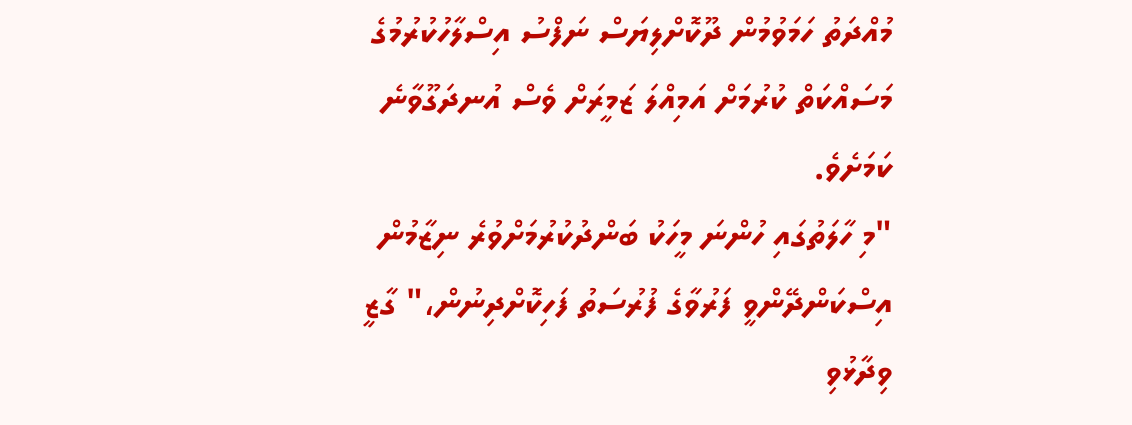މުއްދަތު ހަމަވުމުން ދޫކޮށްލިޔަސް ނަފްސު އިސްލާހުކުރުމުގެ މަސައްކަތް ކުރުމަށް އަމިއްލަ ޒަމީރަށް ވެސް އުނދަގޫވާނެ ކަމަށެވެ.
"މި ހާލަތުގައި ހުންނަ މީހަކު ބަންދުކުރުމަށްވުރެ ނިޒާމުން އިސްކަންދޭންވީ ފަރުވާގެ ފުރުސަތު ފަހިކޮށްދިނުން،" ގާޒީ ވިދާޅުވި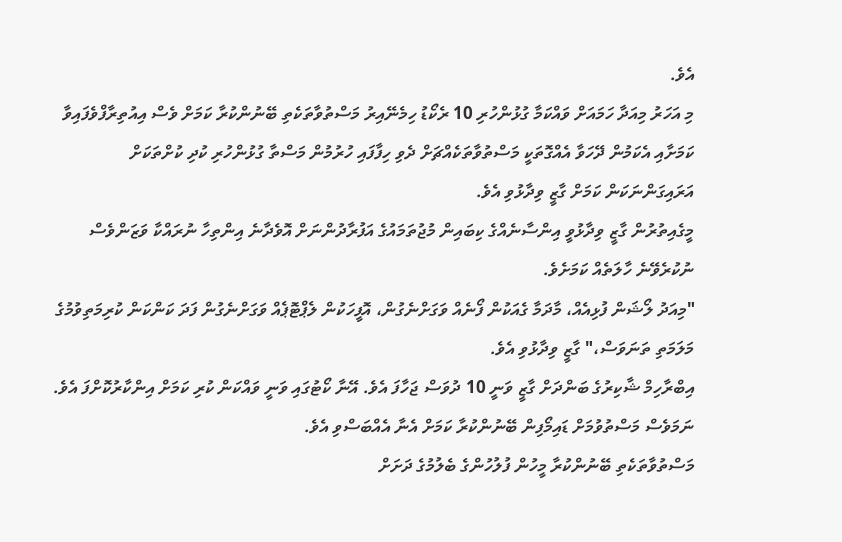އެވެ.
މި އަހަރު މިއަދާ ހަމައަށް ވައްކަމާ ގުޅުންހުރި 10 ރެކޯޑު ހިމެނޭއިރު މަސްތުވާތަކެތި ބޭނުންކުރާ ކަމަށް ވެސް އިއުތިރާފްވެފައިވާ ކަމަށާއި އެކަމުން ދޭހަވާ އެއްގޮތަކީ މަސްތުވާތަކެއްޗަށް ދެވި ހިފާފައި ހުރުމުން މަސްތާ ގުޅުންހުރި ކުދި ކުށްތަކަށް އަރައިގަންނަކަން ކަމަށް ގާޒީ ވިދާޅުވި އެވެ.
މީގެއިތުރުން ގާޒީ ވިދާޅުވީ އިންސާނެއްގެ ކިބައިން މުޖުތަމައުގެ އަފުރާދުންނަށް އޮވެދާނެ އިންތިހާ ނުރައްކާ ވަޒަންވެސް ނުކުރެވޭނެ ހާލަތެއް ކަމަށެވެ.
"މިއަދު ލޯޝަން ފުޅިއެއް، މާދަމާ ގެއަކުން ފޯނެއް ވަގަށްނެގުން، އޮފީހަކުން ލެޕްޓޮޕެއް ވަގަށްނެގުން ފަދަ ކަންކަން ކުރިމަތިވުމުގެ މަލަމަތި ތަނަވަސް،" ގާޒީ ވިދާޅުވި އެވެ.
އިބްރާހިމް ޝާކިރުގެ ބަންދަށް ގާޒީ ވަނީ 10 ދުވަސް ޖަހާފަ އެވެ. އޭނާ ކޯޓުގައި ވަނީ ވައްކަން ކުރި ކަމަށް އިންކާރުކޮށްފަ އެވެ. ނަމަވެސް މަސްތުވުމަށް ޑައިމޯފިން ބޭނުންކުރާ ކަމަށް އެނާ އެއްބަސްވި އެވެ.
މަސްތުވާތަކެތި ބޭނުންކުރާ މީހުން ފުލުހުންގެ ބެލުމުގެ ދަށަށް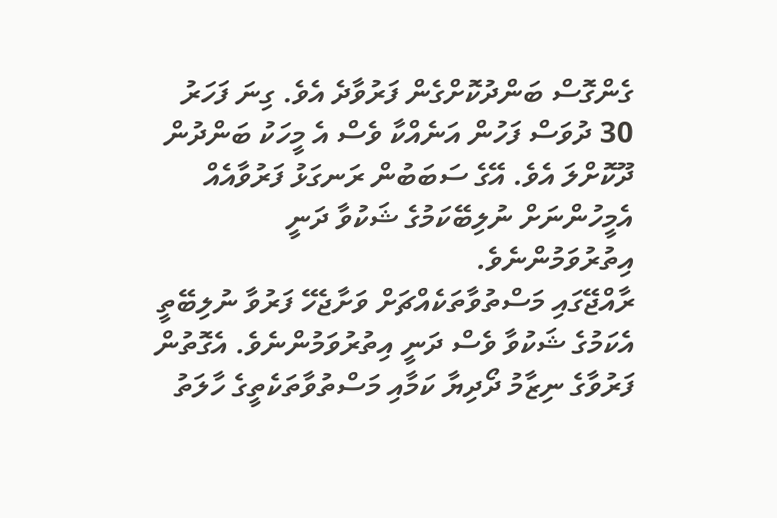ގެންގޮސް ބަންދުކޮށްގެން ފަރުވާދެ އެވެ. ގިނަ ފަހަރު 30 ދުވަސް ފަހުން އަނެއްކާ ވެސް އެ މީހަކު ބަންދުން ދޫކޮށްލަ އެވެ. އޭގެ ސަބަބުން ރަނގަޅު ފަރުވާއެއް އެމީހުންނަށް ނުލިބޭކަމުގެ ޝަކުވާ ދަނީ އިތުރުވަމުންނެވެ.
ރާއްޖޭގައި މަސްތުވާތަކެއްޗަށް ވަށާޖެހޭ ފަރުވާ ނުލިބޭތީ އެކަމުގެ ޝަކުވާ ވެސް ދަނީ އިތުރުވަމުންނެވެ. އެގޮތުން ފަރުވާގެ ނިޒާމު ދޯދިޔާ ކަމާއި މަސްތުވާތަކެތީގެ ހާލަތު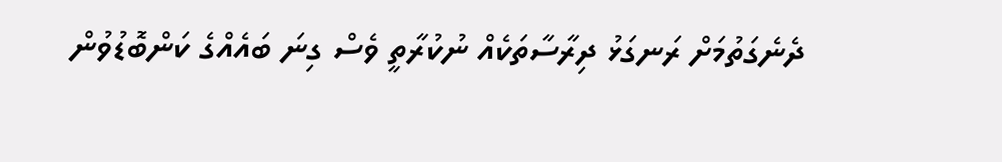ދެނެގަތުމަށް ރަނގަޅު ދިރާސާތަކެއް ނުކުރާތީ ވެސް ގިނަ ބައެއްގެ ކަންބޮޑުވުން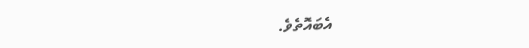އެބައޮތެވެ.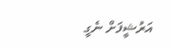އަރުޝީފަށް ނެގީ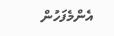އެންމެފަހުން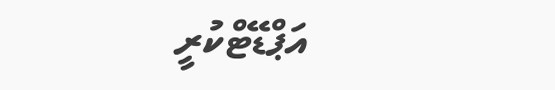އަޕްޑޭޓްކުރީ